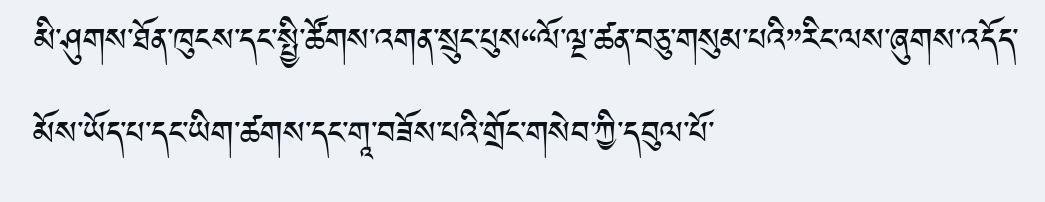མི་ཤུགས་ཐོན་ཁུངས་དང་སྤྱི་ཚོགས་འགན་སྲུང་པུས“ལོ་ལྔ་ཚན་བཅུ་གསུམ་པའི”རིང་ལས་ཞུགས་འདོད་མོས་ཡོད་པ་དང་ཡིག་ཚགས་དང་གཱ་བཟོས་པའི་གྲོང་གསེབ་ཀྱི་དབུལ་པོ་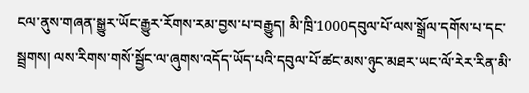ངལ་ནུས་གཞན་སྒྱུར་ཡོང་རྒྱུར་རོགས་རམ་བྱས་པ་བརྒྱུད། མི་ཁྲི་1000དབུལ་པོ་ལས་སྒྲོལ་དགོས་པ་དང་སྦྲགས། ལས་རིགས་གསོ་སྦྱོང་ལ་ཞུགས་འདོད་ཡོད་པའི་དབུལ་པོ་ཚང་མས་ཉུང་མཐར་ཡང་ལོ་རེར་རིན་མི་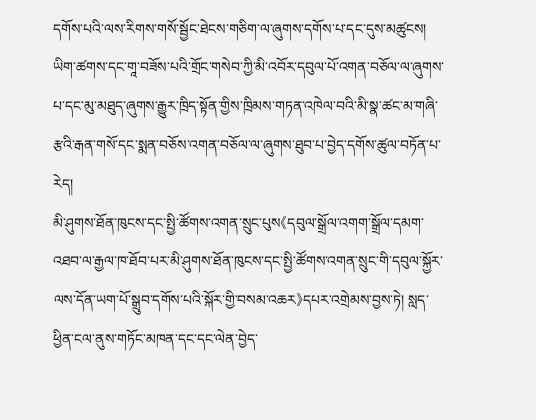དགོས་པའི་ལས་རིགས་གསོ་སྦྱོང་ཐེངས་གཅིག་ལ་ཞུགས་དགོས་པ་དང་དུས་མཚུངས། ཡིག་ཚགས་དང་གཱ་བཟོས་པའི་གྲོང་གསེབ་ཀྱི་མི་འབོར་དབུལ་པོ་འགན་བཅོལ་ལ་ཞུགས་པ་དང་མུ་མཐུད་ཞུགས་རྒྱུར་ཁྲིད་སྟོན་གྱིས་ཁྲིམས་གཏན་འཁེལ་བའི་མི་སྣ་ཚང་མ་གཞི་རྩའི་རྒན་གསོ་དང་སྨན་བཅོས་འགན་བཅོལ་ལ་ཞུགས་ཐུབ་པ་བྱེད་དགོས་ཚུལ་བཏོན་པ་རེད།
མི་ཤུགས་ཐོན་ཁུངས་དང་སྤྱི་ཚོགས་འགན་སྲུང་པུས《དབུལ་སྒྲོལ་འགག་སྒྲོལ་དམག་འཐབ་ལ་རྒྱལ་ཁ་ཐོབ་པར་མི་ཤུགས་ཐོན་ཁུངས་དང་སྤྱི་ཚོགས་འགན་སྲུང་གི་དབུལ་སྐྱོར་ལས་དོན་ཡག་པོ་སྒྲུབ་དགོས་པའི་སྐོར་གྱི་བསམ་འཆར》དཔར་འགྲེམས་བྱས་ཏེ། སླད་ཕྱིན་ངལ་ནུས་གཏོང་མཁན་དང་དང་ལེན་བྱེད་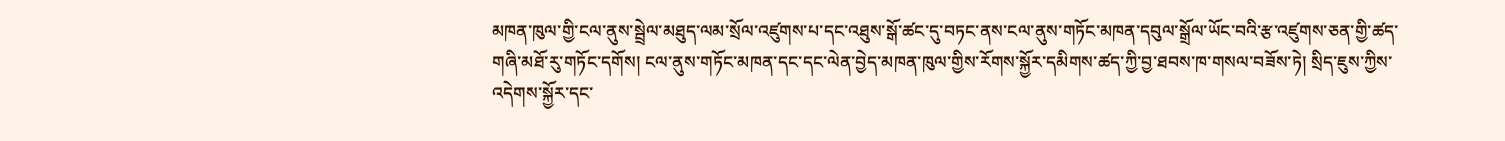མཁན་ཁུལ་གྱི་ངལ་ནུས་སྦྲེལ་མཐུད་ལམ་སྲོལ་འཛུགས་པ་དང་འཐུས་སྒོ་ཚང་དུ་བཏང་ནས་ངལ་ནུས་གཏོང་མཁན་དབུལ་སྒྲོལ་ཡོང་བའི་རྩ་འཛུགས་ཅན་གྱི་ཚད་གཞི་མཐོ་རུ་གཏོང་དགོས། ངལ་ནུས་གཏོང་མཁན་དང་དང་ལེན་བྱེད་མཁན་ཁུལ་གྱིས་རོགས་སྐྱོར་དམིགས་ཚད་ཀྱི་བྱ་ཐབས་ཁ་གསལ་བཟོས་ཏེ། སྲིད་ཇུས་ཀྱིས་འདེགས་སྐྱོར་དང་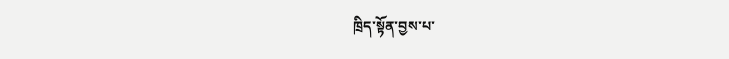ཁྲིད་སྟོན་བྱས་པ་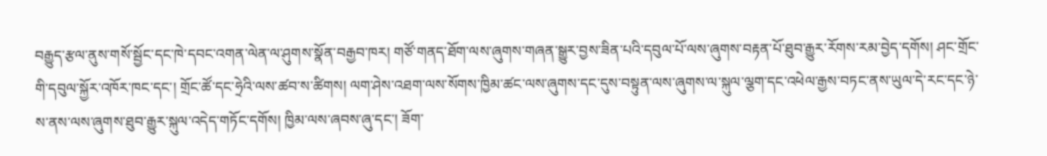བརྒྱུད་རྩལ་ནུས་གསོ་སྦྱོང་དང་ཁེ་དབང་འགན་ལེན་ལ་ཤུགས་སྣོན་བརྒྱབ་ཁར། གཙོ་གནད་ཐོག་ལས་ཞུགས་གཞན་སྒྱུར་བྱས་ཟིན་པའི་དབུལ་པོ་ལས་ཞུགས་བརྟན་པོ་ཐུབ་རྒྱུར་རོགས་རམ་བྱེད་དགོས། ཤང་གྲོང་གི་དབུལ་སྐྱོར་འཁོར་ཁང་དང་། གྲོང་ཚོ་དང་ཧྲེའི་ལས་ཚབ་ས་ཚིགས། ལག་ཤེས་འཐག་ལས་སོགས་ཁྱིམ་ཚང་ལས་ཞུགས་དང་དུས་བསྟུན་ལས་ཞུགས་ལ་སྐུལ་ལྕག་དང་འཕེལ་རྒྱས་བཏང་ནས་ཡུལ་དེ་རང་དང་ཉེ་ས་ནས་ལས་ཞུགས་ཐུབ་རྒྱུར་སྐུལ་འདེད་གཏོང་དགོས། ཁྱིམ་ལས་ཞབས་ཞུ་དང་། ཟོག་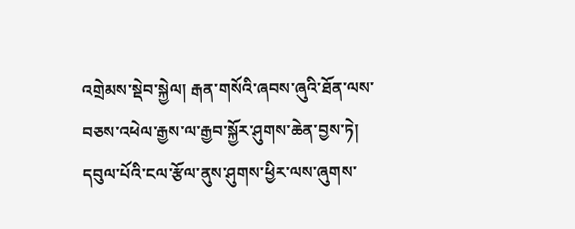འགྲེམས་སྡེབ་སྐྱེལ། རྒན་གསོའི་ཞབས་ཞུའི་ཐོན་ལས་བཅས་འཕེལ་རྒྱས་ལ་རྒྱབ་སྐྱོར་ཤུགས་ཆེན་བྱས་ཏེ། དབུལ་པོའི་ངལ་རྩོལ་ནུས་ཤུགས་ཕྱིར་ལས་ཞུགས་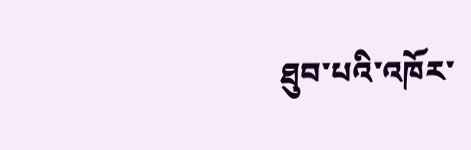ཐུབ་པའི་འཁོར་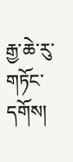རྒྱ་ཆེ་རུ་གཏོང་དགོས།